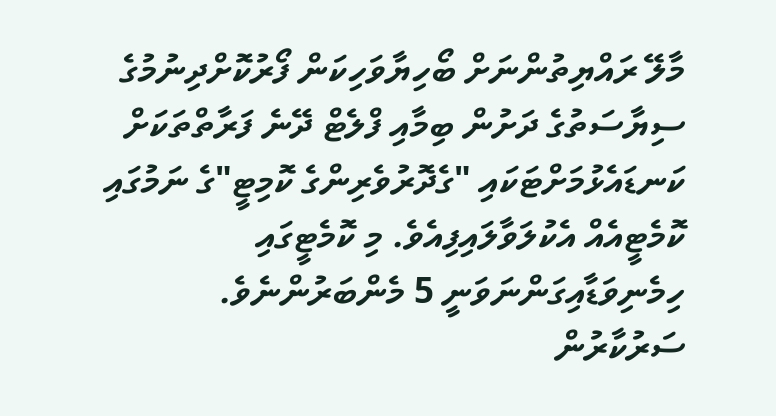މާލޭ ރައްޔިތުންނަށް ބޯހިޔާވަހިކަން ފޯރުކޮށްދިނުމުގެ ސިޔާސަތުގެ ދަށުން ބިމާއި ފްލެޓް ދޭނެ ފަރާތްތަކަށް ކަނޑައެޅުމަށްޓަކައި "ގެދޮރުވެރިންގެ ކޮމިޓީ"ގެ ނަމުގައި ކޮމެޓީއެއް އެކުލަވާލައިފިއެވެ. މި ކޮމެޓީގައި ހިމެނިވަޑާއިގަންނަވަނީ 5 މެންބަރުންނެވެ.
ސަރުކާރުން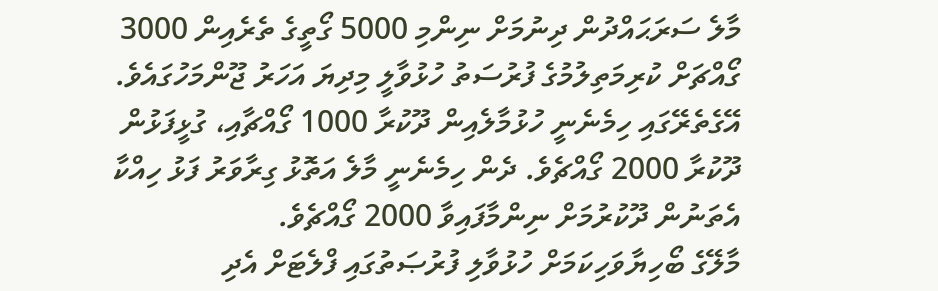މާލެ ސަރަޙައްދުން ދިނުމަށް ނިންމި 5000 ގޯތީގެ ތެރެއިން 3000 ގޯއްޗަށް ކުރިމަތިލުމުގެ ފުރުސަތު ހުޅުވާލީ މިދިޔަ އަހަރު ޖޫންމަހުގައެވެ. އޭގެތެރޭގައި ހިމެނެނީ ހުޅުމާލެއިން ދޫކުރާ 1000 ގޯއްޗާއި، ގުޅީފަޅުން ދޫކުރާ 2000 ގޯއްޗެވެ. ދެން ހިމެނެނީ މާލެ އަތޮޅު ގިރާވަރު ފަޅު ހިއްކާ އެތަނުން ދޫކުރުމަށް ނިންމާފައިވާ 2000 ގޯއްޗެވެ.
މާލޭގެ ބޯހިޔާވަހިކަމަށް ހުޅުވާލި ފުރުޞަތުގައި ފްލެޓަށް އެދި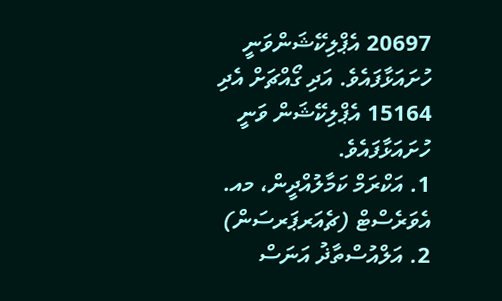20697 އެޕްލިކޭޝަންވަނީ ހުށައަޅާފައެވެ. އަދި ގޯއްޗަށް އެދި 15164 އެޕްލިކޭޝަން ވަނީ ހުށައަޅާފައެވެ.
1. އަކްރަމް ކަމާލުއްދީން، މއ. އެވަރެސްޓް (ޗެއަރޕަރސަން)
2. އަލްއުސްތާޛު އަނަސް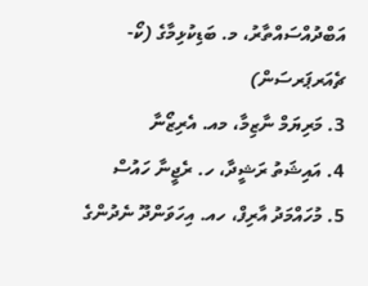އަބްދުއްސައްތާރު، މ. ބަޑިކުޅިމާގެ (ކޯ-ޗެއަރޕަރސަން)
3. މަރިޔަމް ނާޒިމާ، މއ. އެރިޒޯނާ
4. އައިޝަތު ރަޝީދާ، ހ. ރެޖީނާ ހައުސް
5. މުހައްމަދު އާރިފް، ހއ. އިހަވަންދޫ ނެދުންގެ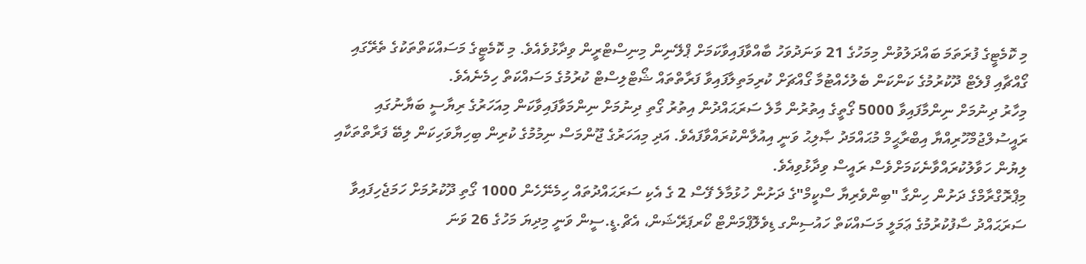މި ކޮމެޓީގެ ފުރަތަމަ ބައްދަލުވުން މިމަހުގެ 21 ވަނަދުވަހު ބާއްވާފައިވާކަމަށް ޕްލޭނިން މިނިސްޓްރީން ވިދާޅުވެއެވެ. މި ކޮމެޓީގެ މަސައްކަތްތަކުގެ ތެރޭގައި ގޯއްޗާއި ފްލެޓް ދޫކުރުމުގެ ކަންކަން ބެލުހެއްޓުމާ ގޯއްޗަށް ކުރިމަތިލާފައިވާ ފަރާތްތައް ޝޯޓްލިސްޓް ކުރުމުގެ މަސައްކަތް ހިމެނެއެވެ.
މިހާރު ދިނުމަށް ނިންމާފައިވާ 5000 ގޯތީގެ އިތުރުން މާލެ ސަރަޙައްދުން އިތުރު ގޯތި ދިނުމަށް ނިންމަވާފައިވާކަން މިއަހަރުގެ ރިޔާސީ ބަޔާނުގައި ރައީސުލްޖުމްހޫރިއްޔާ އިބްރާޙީމް މުޙައްމަދު ޞާލިޙު ވަނީ އިއުލާންކުރައްވާފައެވެ. އަދި މިއަހަރުގެ ޖޫންމަސް ނިމުމުގެ ކުރިން ބިހިޔާވަހިކަން ލިބޭ ފަރާތްތަކާއި ލިޔުން ހަވާލުކުރައްވާނެކަމަށްވެސް ރައީސް ވިދާޅުވިއެވެ.
މިޕްރޮގްރާމްގެ ދަށުން ހިންގާ "ބިންވެރިޔާ ސްކީމް"ގެ ދަށުން ހުޅުމާލެ ފޭސް 2 ގެ އެކި ސަރަޙައްދުތައް ހިމެނޭހެން 1000 ގޯތި ދޫކުރުމަށް ހަމަޖެހިފައިވާ ސަރަޙައްދު ސާފުކުރުމުގެ ޢަމަލީ މަސައްކަތް ހައުސިންގ ޑިވެލޮޕްމަންޓް ކޯރޕަރޭޝަން، އެޗް.ޑީ.ސީން ވަނީ މިދިޔަ މަހުގެ 26 ވަނަ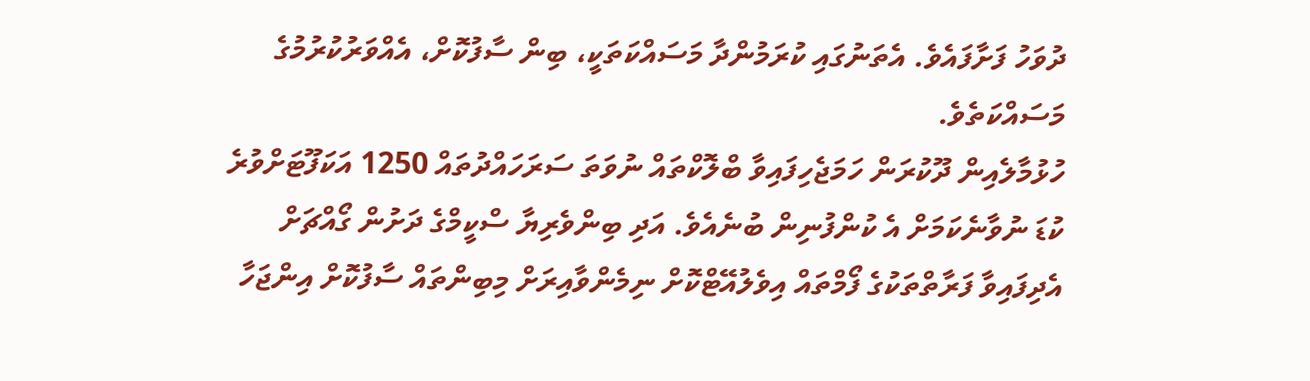ދުވަހު ފަށާފައެވެ. އެތަނުގައި ކުރަމުންދާ މަސައްކަތަކީ، ބިން ސާފުކޮށް، އެއްވަރުކުރުމުގެ މަސައްކަތެވެ.
ހުޅުމާލެއިން ދޫކުރަން ހަމަޖެހިފައިވާ ބްލޮކްތައް ނުވަތަ ސަރަހައްދުތައް 1250 އަކަފޫޓަށްވުރެ ކުޑަ ނުވާނެކަމަށް އެ ކުންފުނިން ބުނެއެވެ. އަދި ބިންވެރިޔާ ސްކީމްގެ ދަށުން ގޯއްޗަށް އެދިފައިވާ ފަރާތްތަކުގެ ފޯމްތައް އިވެލުއޭޓްކޮށް ނިމެންވާއިރަށް މިބިންތައް ސާފުކޮށް އިންޖަހާ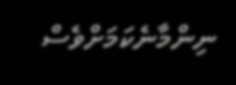ނިންމާނެކަމަށްވެސް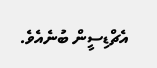އެޗްޑިސީން ބުނެއެވެ.